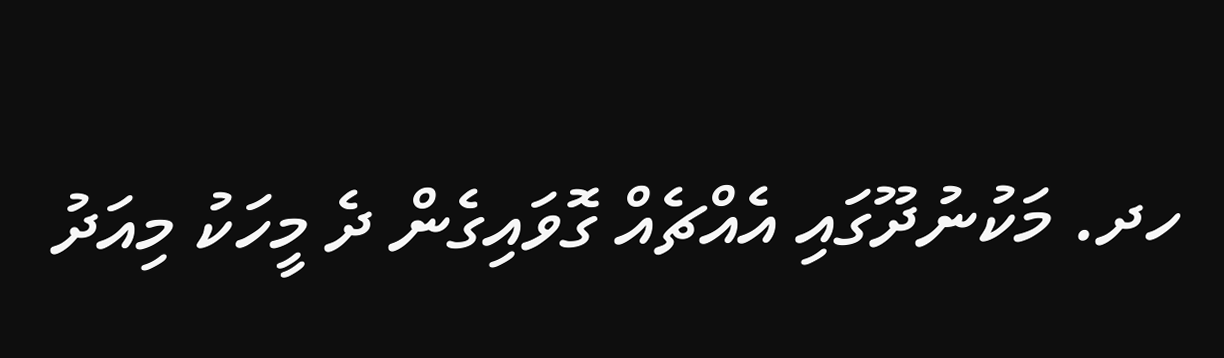ހދ. މަކުނުދޫގައި އެއްޗެއް ގޮވައިގެން ދެ މީހަކު މިއަދު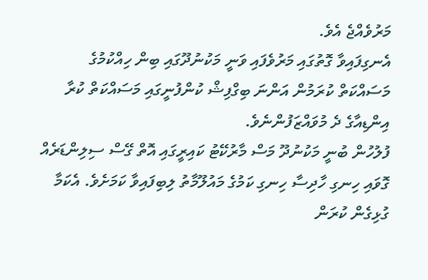މަރުވެއްޖެ އެވެ.
އެނގިފައިވާ ގޮތުގައި މަރުވެފައި ވަނީ މަކުނުދޫގައި ބިން ހިއްކުމުގެ މަސައްކަތް ކުރަމުން އަންނަ ބިގްފިޝް ކުންފުނީގައި މަސައްކަތް ކުރާ އިންޑިއާގެ ދެ މުވައްޒަފުންނެވެ.
ފުލުހުން ބުނީ މަކުނުދޫ މަސް މާރުކޭޓު ކައިރީގައި އޮތް ގޭސް ސިލިންޑަރެއް ގޮވައި ހިނގި ހާދިސާ ހިނގި ކަމުގެ މައުލޫމާތު ލިބިފައިވާ ކަމަށެވެ. އެކަމާ ގުޅިގެން ކުރަން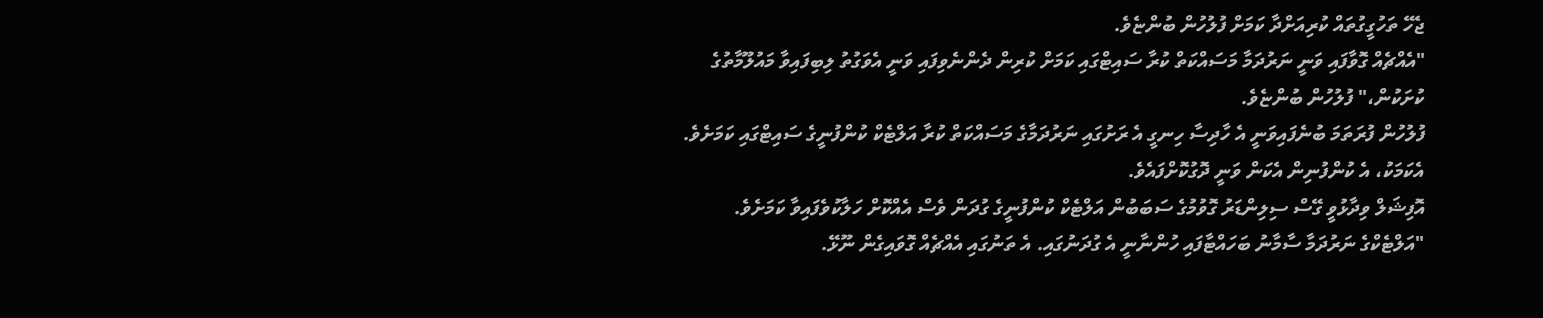ޖެހޭ ތަހުގީގުތައް ކުރިއަށްދާ ކަމަށް ފުލުހުން ބުންޏެވެ.
"އެއްޗެއް ގޮވާފައި ވަނީ ނަރުދަމާ މަސައްކަތް ކުރާ ސައިޓްގައި ކަމަށް ކުރިން ދެންނެވިފައި ވަނީ އެވަގުތު ލިބިފައިވާ މައުލޫމާތުގެ ކުށަކުން،" ފުލުހުން ބުންޏެވެ.
ފުލުހުން ފުރަތަމަ ބުނެފައިވަނީ އެ ހާދިސާ ހިނގީ އެ ރަށުގައި ނަރުދަމާގެ މަސައްކަތް ކުރާ އަލްޓެކް ކުންފުނީގެ ސައިޓްގައި ކަމަށެވެ. އެކަމަކު، އެ ކުންފުނިން އެކަން ވަނީ ދޮގުކޮށްފައެވެ.
އޮފިޝަލް ވިދާޅުވީ ގޭސް ސިލިންޑަރު ގޮވުމުގެ ސަބަބުން އަލްޓެކް ކުންފުނީގެ ގުދަން ވެސް އެއްކޮށް ހަލާކުވެފައިވާ ކަމަށެވެ.
"އަލްޓެކްގެ ނަރުދަމާ ސާމާނު ބަހައްޓާފައި ހުންނާނީ އެ ގުދަނުގައި. އެ ތަނުގައި އެއްޗެއް ގޮވައިގެން ނޫޅޭ.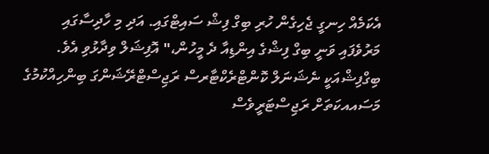އެކަމެއް ހިނގީ ޖެހިގެން ހުރި ބިގް ފިޝް ސައިޓްގައި. އަދި މި ހާދިސާގައި މަރުވެފައި ވަނީ ބިގް ފިޝްގެ އިންޑިއާ ދެ މީހުން،" އޮފިޝަލް ވިދާޅުވި އެވެ.
ބިގްފިޝްއަކީ ނެޝަނަލް ކޮންޓްރެކްޓާރސް ރަޖިސްޓްރޭޝަންގަ ބިންހިއްކުމުގެ މަސައއކަތަށް ރަޖިސްޓަރީވެސް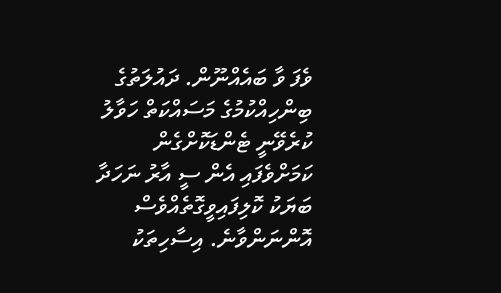ވެފަ ވާ ބައެއްނޫން. ދައުލަތުގެ ބިންހިއްކުމުގެ މަސައްކަތް ހަވާލު ކުރެވޭނީ ޓެންޑަކޮށްގެން ކަމަށްވެފައި އެން ސީ އާރު ނަހަދާ ބަޔަކު ކޮލިފައިވީގޮތެއްވެސް އޮންނަންވާނެ. އިސާހިތަކު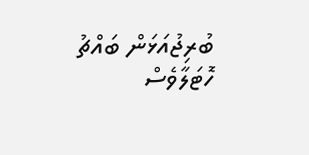ބުރިޖުއަޅަން ބައްޗު ހޮޓަލާވެސް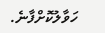ހަވާލުކޮށްފާނެ.